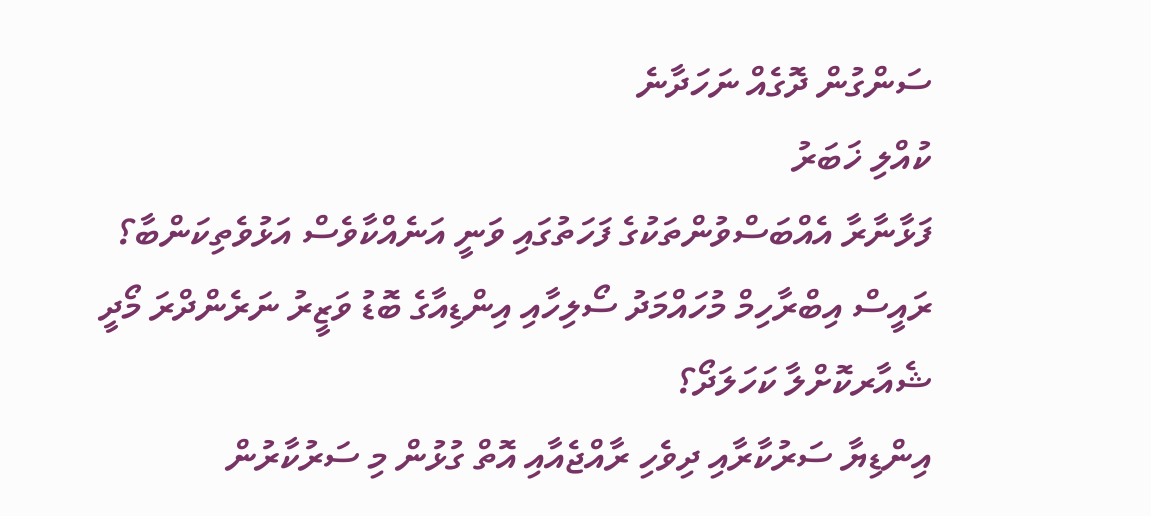ސަންގުން ދޮގެއް ނަހަދާނެ
ކުއްލި ޚަބަރު
ފަޅާނާރާ އެއްބަސްވުންތަކުގެ ފަހަތުގައި ވަނީ އަނެއްކާވެސް އަޅުވެތިކަންބާ؟
ރައީސް އިބްރާހިމް މުހައްމަދު ސޯލިހާއި އިންޑިއާގެ ބޮޑު ވަޒީރު ނަރެންދްރަ މޯދީ
ޝެއާރކޮށްލާ ކަހަލަދޯ؟
އިންޑިޔާ ސަރުކާރާއި ދިވެހި ރާއްޖެއާއި އޮތް ގުޅުން މި ސަރުކާރުން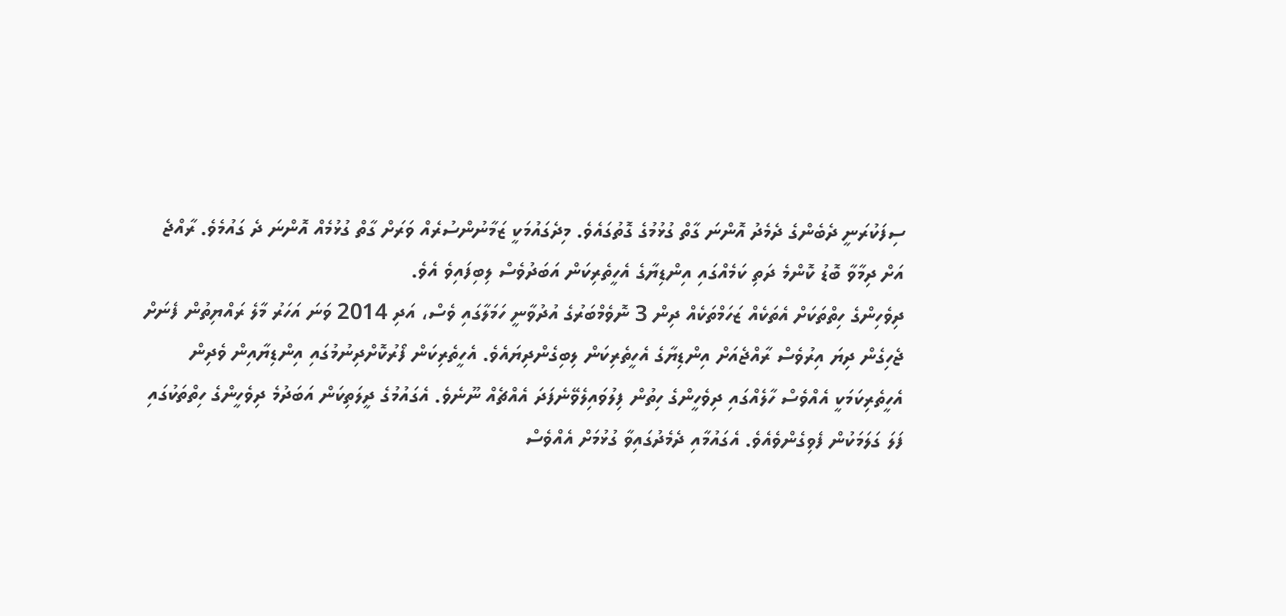ސިފަކުރަނީ ދެބެންގެ ދެމެދު އޮންނަ ގާތް ގުޅުމުގެ ގޮތުގައެވެ. މިދެގައުމަކީ ޒަމާނުންސުރެއް ވަރަށް ގާތް ގުޅުމެއް އޮންނަ ދެ ގައުމެވެ. ރާއްޖެ އަށް ދިމާވާ ބޮޑު ކޮންމެ ދަތި ކަމެއްގައި އިންޑިޔާގެ އެހީތެރިކަން އަބަދުވެސް ލިބިފައިވެ އެވެ.
ދިވެހިންގެ ހިތްތަކަށް އެތަކެއް ޒަހަމްތަކެއް ދިން 3 ނޮވެމްބަރުގެ އުދުވާނީ ހަމަލާގައި ވެސް، އަދި 2014 ވަނަ އަހަރު މާލެ ރައްޔިތުން ފެނަށް ޖެހިގެން ދިޔަ އިރުވެސް ރާއްޖެއަށް އިންޑިޔާގެ އެހީތެރިކަން ލިބިގެންދިޔައެވެ. އެހީތެރިކަން ފޯރުކޮށްދިނުމުގައި އިންޑިޔާއިން ވެދިން އެހީތެރިކަމަކީ އެއްވެސް ހާލެއްގައި ދިވެހީންގެ ހިތުން ފިލުވައިލެވޭނެފަދަ އެއްޗެއް ނޫނެވެ. އެގައުމުގެ ދީލަތިކަން އަބަދުމެ ދިވެހީންގެ ހިތްތަކުގައި ފަލަ ގަލަމަކުން ފެވިގެންވެއެވެ. އެގައުމާއި ދެމެދުގައިވާ ގުޅުމަށް އެއްވެސް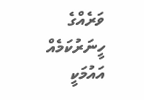ވަރެއްގެ ހީނަރުކަމެއް އައުމަކީ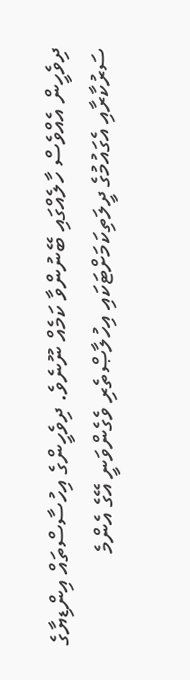ދިވެހީން އެއްވެސް ހާލެއްގައި ބޭނުންވާ ކަމެއް ނޫނެވެ. ދިވެހީންގެ އިހުސާސްތައް އިންޑިޔާގެ ސަރުކާރާއި އެގައުމުގެ ދީލަތިކަމަށްޓަކައި އިހުލާޞްތެރި ވެގެންވަނީ އޭގެ އެންމެ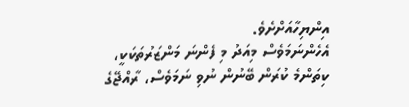އިންޔިހާއަށްށެވެ.
އެހެންނަމަވެސް މިއަދު މި ފެންނަ މަންޒަރުތަކަކީ، ކިތަންމެ ކުރަން ބޭނުން ނުވި ނަމަވެސް، ރާއްޖޭގެ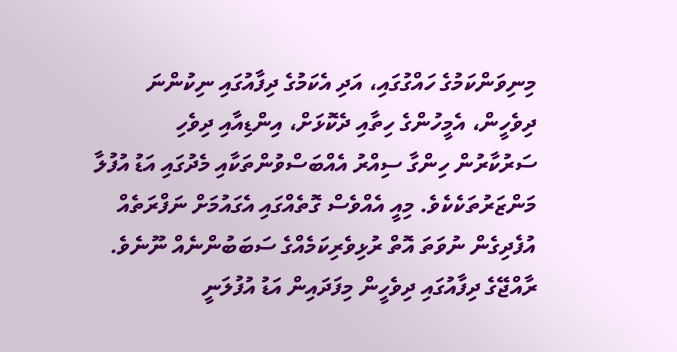މިނިވަންކަމުގެ ހައްގުގައި، އަދި އެކަމުގެ ދިފާއުގައި ނިކުންނަ ދިވެހީން، އެމީހުންގެ ހިތާއި ދެކޮޅަށް، އިންޑިއާއި ދިވެހި ސަރުކާރުން ހިންގާ ސިއްރު އެއްބަސްވުންތަކާއި މެދުގައި އަޑު އުފުލާ މަންޒަރުތަކެކެވެ. މިއީ އެއްވެސް ގޮތެއްގައި އެގައުމަށް ނަފްރަތެއް އުފެދިގެން ނުވަތަ އޮތް ރުޅިވެރިކަމެއްގެ ސަބަބުންނެއް ނޫނެވެ. ރާއްޖޭގެ ދިފާއުގައި ދިވެހީން މިފަދައިން އަޑު އުފުލަނީ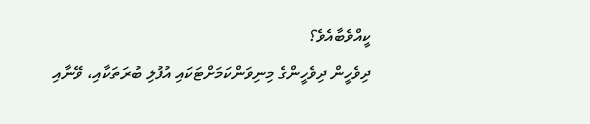ކީއްވެބާއެވެ؟
ދިވެހީން ދިވެހީންގެ މިނިވަންކަމަށްޓަކައި އުފުލި ބުރަތަކާއި، ވޭނާއި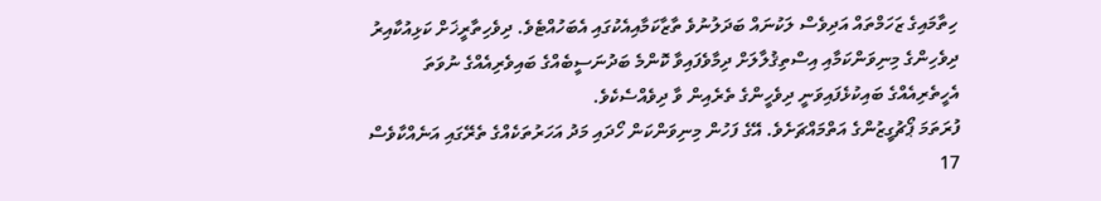ހިތާމައިގެ ޒަހަމްތައް އަދިވެސް ލަކުނައް ބަދަލުނުވެ ތާޒާކަމާއިއެކުގައި އެބަހުއްޓެވެ. ދިވެހިތާރީޚަށް ކަޅިއުކާއިރު ދިވެހިންގެ މިނިވަންކަމާއި އިސްތިޤުލާލަށް ދިމާވެފައިވާ ކޮންމެ ބަދުނަސީބެއްގެ ބައިވެރިއެއްގެ ނުވަތަ އެހީތެރިއެއްގެ ބައިކުޅެފައިވަނީ ދިވެހީންގެ ތެރެއިން ވާ ދިވެއްސެކެވެ.
ފުރަތަމަ ޕޯޗުގީޒުންގެ އަތްމައްޗަށެވެ. އޭގެ ފަހުން މިނިވަންކަން ހޯދައި މަދު އަހަރުތަކެއްގެ ތެރޭގައި އަނެއްކާވެސް 17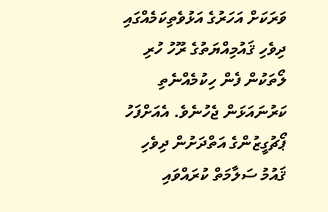ވަރަކަށް އަހަރުގެ އަޅުވެތިކަމެއްގައި ދިވެހި ޤައުމިއްޔަތުގެ ރޫހު ހުރި ލޯތަކުން ފެން ހިކުމެއްނެތި ކަރުނައަޅަން ޖެހުނެވެ. އެއަށްފަހު ޕޯޗުގީޒުންގެ އަތްދަށުން ދިވެހި ޤައުމު ސަލާމަތް ކުރައްވައި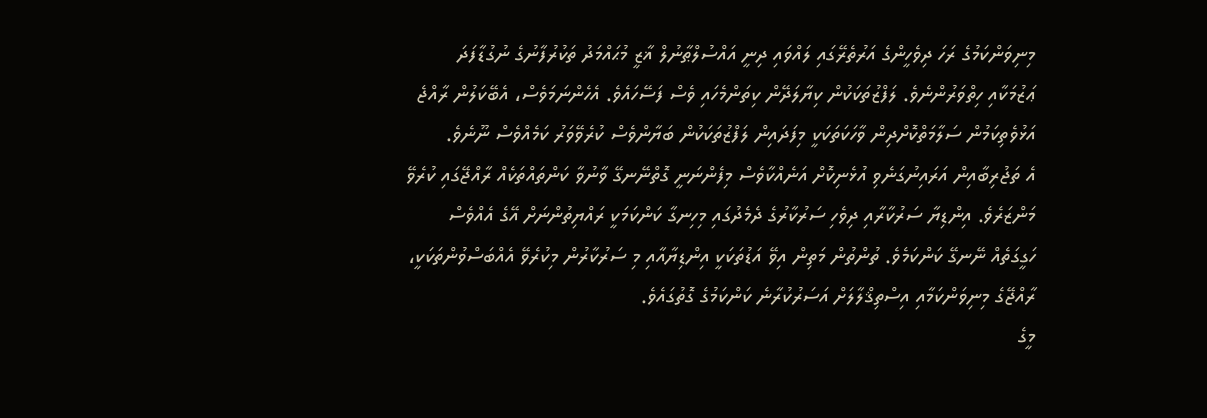މިނިވަންކަމުގެ ރަހަ ދިވެހީންގެ އަރުތެރޭގައި ލައްވައި ދިނީ އައްސުލްޠާނުލް ޣާޒީ މުޙައްމަދު ތަކުރުފާނުގެ ނުގުޑާފަދަ ޢަޒުމަކާއި ހިތްވަރުންނެވެ. ލަފްޒުތަކަކުން ކިޔާލަދޭން ކިތަންމެހައި ވެސް ފަސޭހައެވެ. އެހެންނަމަވެސް، އެބޭކަލުން ރާއްޖެ އަޅުވެތިކަމުން ސަލާމަތްކޮށްދިން ވާހަކަތަކަކީ މިފަދައިން ލަފްޒުތަކަކުން ބަޔާންވެސް ކުރެވޭވަރު ކަމެއްވެސް ނޫނެވެ.
އެ ތަޖުރިބާއިން އަރައިނުގަނެވި އުޅެނިކޮށް އަނެއްކާވެސް މިފެންނަނީ ގޮތްނޭނގޭ ވާނުވާ ކަންތައްތަކެއް ރާއްޖޭގައި ކުރެވޭ މަންޒަރެވެ. އިންޑިޔާ ސަރުކާރާއި ދިވެހި ސަރުކާރުގެ ދެމެދުގައި މިހިނގާ ކަންކަމަކީ ރައްޔިތުންނަށް އޭގެ އެއްވެސް ހަގީގަތެއް ނޭނގޭ ކަންކަމެވެ. ތުންތުން މަތިން އިވޭ އަޑުތަކަކީ އިންޑިޔާއާއި މި ސަރުކާރުން މިކުރެވޭ އެއްބަސްވުންތަކަކީ، ރާއްޖޭގެ މިނިވަންކަމާއި އިސްތިޤްލާލަށް އަސަރުކުރާނެ ކަންކަމުގެ ގޮތުގައެވެ.
މީގެ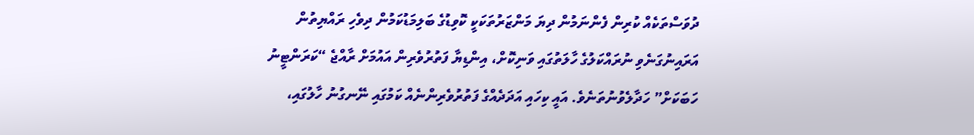ދުވަސްތަކެއް ކުރިން ފެންނަމުން ދިޔަ މަންޒަރުތަކަކީ ކޮވިޑުގެ ބަލިމަޑުކަމުން ދިވެހި ރައްޔިތުން އަރައިނުގަނެވި ނުރައްކަލުގެ ހާލަތުގައި ވަނިކޮށް، އިންޑިޔާ ފަތުރުވެރިން އައުމަށް ރާއްޖެ “ކަރަންޓީނު ހަބަކަށް” ހަދާލެވުނުތަނެވެ. އައީ ކިހައި އަދަދެއްގެ ފަތުރުވެރިންނެއް ކަމުގައި ނޭނގުނު ހާލުގައި،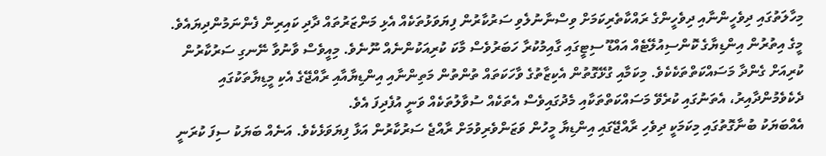މިހާލަތުގައި ދިވެހީންނާއި ދިވެހީންގެ ރައްކާތެރިކަމަށް ވިސްނާނުލެވި ސަރުކާރުން ފިޔަވަޅުތަކެއް އެޅި މަންޒަރުތައް ދާދި ކައިރިން ފެންނަމުންދިޔައެވެ.
މީގެ އިތުރުން އިންޑިޔާގެ ކޮންސިއުލޭޓެއް އައްޑޫ ސިޓީގައި ގާއިމުކުރާ ހަބަރުވެސް މާކަ ކުރިއަކުންނެއް ނޫނެވެ. މިއީވެސް ވާނުވާ ނޭނގި ސަރުކާރުން ކުރިއަށް ގެންދާ މަސައްކަތްތަކެކެވެ. މިކަމާއި ގުޅޭގޮތުން އެކިޒާތުގެ ވާހަކަތައް ތުންތުން މަތިންނާއި އިންޑިޔާއާއި ރާއްޖޭގެ އެކި މީޑިޔާތަކުގައި ދެކެވެމުންދާއިރު، އެތަނުގައި ކުރެވޭ މަސައްކަތްތަކާއި މެދުގައިވެސް އެތަކެއް ސުވާލުތަކެއް ވަނީ އުފެދިފަ އެވެ.
އެއްބަޔަކު ބުނާގޮތުގައި މިކަމަކީ ދިވެހި ރާއްޖޭގައި އިންޑިޔާ މީހުން ވަޒަންވެރިވުމަށް ރާއްޖެ ސަރުކާރުން އަޅާ ފިޔަވަޅެކެވެ. އަނެއް ބަޔަކު ސިފަ ކުރަނީ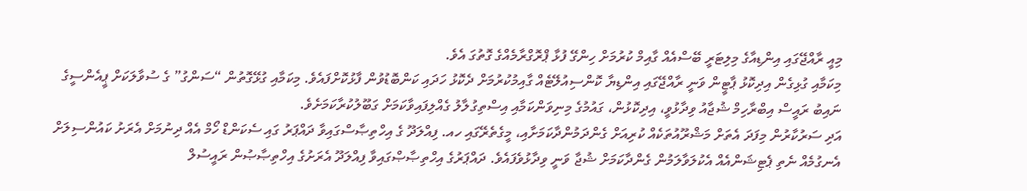މިއީ ރާއްޖޭގައި އިންޑިއާގެ މިލިޓަރީ ބޭސްއެއް ގާއިމް ކުރުމަށް ހިންގޭ ފުޅާ ޕްރޮގްރާމެއްގެ ގޮތުގަ އެވެ.
މިކަމާއި ގުޅިގެން އިދިކޮޅު ޕާޓީން ވަނީ ރާއްޖޭގައި އިންޑިޔާ ކޮންސިއުލޭޓެއް ގާއިމުކުރުމަށް ދެކޮޅު ހަދައި ކަންބޮޑުވުން ފާޅުކޮށްފައެވެ. މިކަމާއި ގުޅޭގޮތުން “ސަންގު” ގެ ސުވާލަކަށް ޕީއެންސީގެ ނައިބު ރައީސް އިބްރާހިމް ޝުޖާއު ވިދާޅުވީ، އިދިކޮޅުން، ގައުމުގެ މިނިވަންކަމާއި އިސްތިގުލާލު ގެއްލިފައިވާކަމަށް ގަބޫލުކުރާކަމަށެވެ.
އަދި ސަރުކާރުން މިފަދަ އެތަށް މަޝްރޫއުތަކެއް ކުރިއަށް ގެންދަމުންދާކަމަށާއި، މީގެތެރޭގައި ހއ. ފިއްލަދޫ ގެ އިހްތިޞާސްގައިވާ ދައްޕަރު ގައި ސެކަންޑް ހޯމް އެއް ދިނުމަށް އެރަށު ކައުންސިލަށް އެނގުމެއް ނެތި ޕެޓިޝަންއެއް އެކުލަވާލަމުން ގެންދާކަމަށް ޝުޖާ ވަނީ ވިދާޅުވެފައެވެ. ދައްޕަރުގެ އިހްތިޞާޞްގައިވާ ފިއްލަދޫ އެރަށުގެ އިހްތިޞާޞުން ރައީސުލް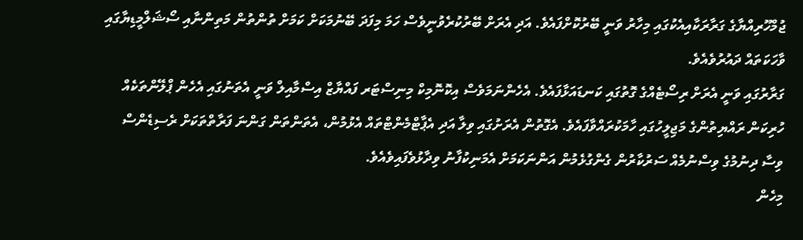ޖުމްހޫރިއްޔާގެ ގަރާރަކާއިއެކުގައި މިހާރު ވަނީ ބޭރުކޮށްފައެވެ. އަދި އެރަށް ބޭރުކުރެވުނީވެސް ހަމަ މިފަދަ ބޭނުމަކަށް ކަމަށް ތުންތުން މަތިންނާއި ސޯޝަލްމީޑިޔާގައި ވާހަކަތައް ދައުރުވެއެވެ.
ގަރާރުގައި ވަނީ އެރަށް ރިސޯޓެއްގެ ގޮތުގައި ކަނޑައަޅާފައެވެ. އެހެންނަމަވެސް އިކޮނޮމިކް މިނިސްޓަރ ފައްޔާޒް އިސްމާއިލް ވަނީ އެތަނުގައި އެހެން ޕްލޭންތަކެއް ހުރިކަން ރައްޔިތުންގެ މަޖިލީހުގައި ހާމަކުރައްވާފައެވެ. އެގޮތުން އެރަށުގައި ވިލާ އަދި އެޕާޓްމެންޓްތައް އެޅުމުން، އެތަންތަން ގަންނަ ފަރާތްތަކަށް ރެސިޑެންސް ވިސާ ދިނުމުގެ ވިސްނުމެއް ސަރުކާރުން ގެންގުޅެމުން އަންނަކަމަށް އެމަނިކުފާނު ވިދާޅުވެފައިވެއެވެ.
މިހެން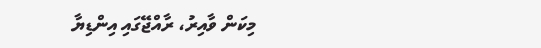މިކަން ވާއިރު، ރާއްޖޭގައި އިންޑިޔާ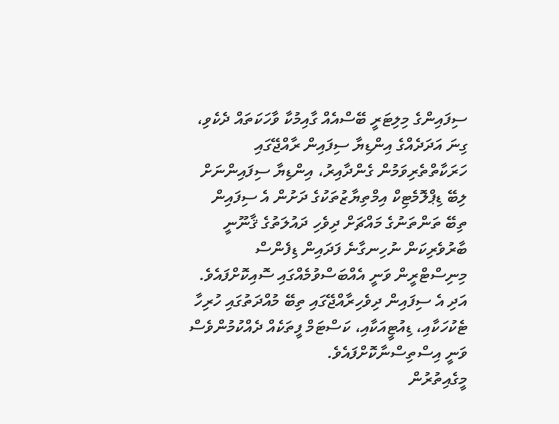ސިފައިންގެ މިލިޓަރީ ބޭސްއެއް ގާއިމުކާ ވާހަކަތައް ދެކެވި، ގިނަ އަދަދެއްގެ އިންޑިޔާ ސިފައިން ރާއްޖޭގައި ހަރަކާތްތެރިވަމުން ގެންދާއިރު، އިންޑިޔާ ސިފައިންނަށް ލިބޭ ޑިޕްލޮމެޓިކް އިމްތިޔާޒުތަކުގެ ދަށުން އެ ސިފައިން ތިބޭ ތަންތަނުގެ މައްޗަށް ދިވެހި ދައުލަތުގެ ޤާނޫނީ ބާރުވެރިކަން ނުހިނގާނެ ފަދައިން ޑިފެންސް މިނިސްޓްރީން ވަނީ އެއްބަސްވުމެއްގައި ސޮއިކޮށްފައެވެ. އަދި އެ ސިފައިން ދިވެހިރާއްޖޭގައި ތިބޭ މުއްދަތުގައި ހުރިހާ ޓެކުހަކާއި، ޑިއުޓީއަކާއި، ކަސްޓަމް ފީތަކެއް ދެއްކުމުންވެސް ވަނީ އިސްތިސްނާކޮށްފައެވެ.
މީގެއިތުރުން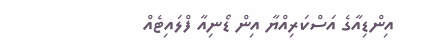އިންޑިއާގެ އަސްކަރިއްޔާ އިން ޑޯނިއާ ފްލައިޓެއް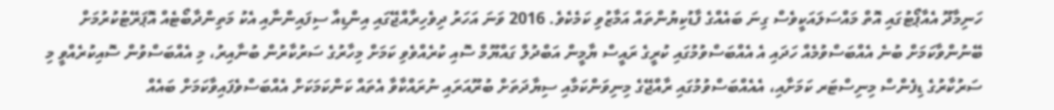ހަނިމާދޫ އެއާޕޯޓުގައި އޮތް މައްސަލައަކީވެސް ގިނަ ބައެއްގެ ފާޑުކިޔުންތައް އަމާޒުވި ކަމެކެވެ. 2016 ވަނަ އަހަރު ދިވެހިރާއްޖޭގައި އިންޑިއާ ސިފައިންނާއި އެކު މަތިންދާބޯޓެއް އޮޕަރޭޓުކުރުމަށް ބޭނުންވާކަމަށް ބުނެ އެއްބަސްވުމެއް ހަދައި އެ އެއްބަސްވުމުގައި ކުރީގެ ރައީސް ޔާމީން އަބްދުލް ގައްޔޫމް ސޮއި ކުރެއްވެވި ކަމަށް މިހާރުގެ ސަރުކާރުން ބުނާއިރު، މި އެއްބަސްވުން ސޮއިކުރެއްވީ މި ސަރުކާރުގެ ޑިފެންސް މިނިސްޓަރ ކަމަށާއި، އެއެއްބަސްވުމުގައި ރާއްޖޭގެ މިނިވަންކަމާއި ސިޔާދަތަށް ބުރޫއަރައި ނުރައްކާވާ އެތައް ކަންކަމަކަށް އެއްބަސްވެފައިވާކަމަށް ބައެއް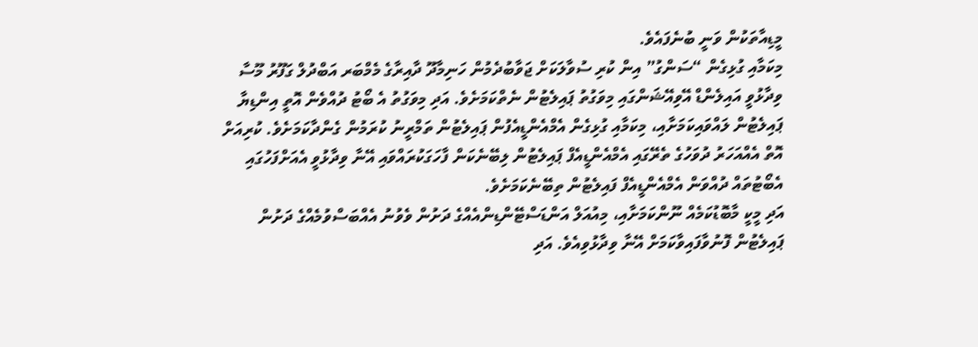މީޑިއާތަކުން ވަނީ ބުނެފައެވެ.
މިކަމާއި ގުޅިގެން “ސަންގު” އިން ކުރި ސުވާލަކަށް ޖަވާބުދެމުން ހަނިމާދޫ ދާއިރާގެ މެމްބަރ އަބްދުލް ގަފޫރު މޫސާ ވިދާޅުވީ އައިލެންޑް އޭވިއޭޝަންގައި މިވަގުތު ޕައިލެޓުން ނެތްކަމަށެވެ. އަދި މިވަގުތު އެ ބޯޓު ދުއްވެން އޮތީ އިންޑިޔާ ޕައިލެޓުން ލައްވައިކަމަށާއި، މިކަމާއި ގުޅިގެން އެމްއެންޑީއެފުން ޕައިލެޓުން ތަމްރީނު ކުރަމުން ގެންދާކަމަށެވެ. ކުރިއަށް އޮތް އެއްއަހަރު ދުވަހުގެ ތެރޭގައި އެމްއެންޑީއެފް ޕައިލެޓުން ލިބޭނެކަން ފާހަގަކުރައްވައި އޭނާ ވިދާޅުވީ އެއަށްފަހުގައި އެބޯޓުތައް ދުއްވަން އެމްއެންޑީއެފް ފައިލެޓުން ތިބޭނެކަމަށެވެ.
އަދި މީކީ މާބޮޑުކަމެއް ނޫންކަމަށާއި، މިއުއަލް އަންޑަސްޓޭންޑިންއެއްގެ ދަށުން ވެވުނު އެއްބަސްވުމެއްގެ ދަށުން ޕައިލެޓުން ފޮނުވާފައިވާކަމަށް އޭނާ ވިދާޅުވިއެވެ. އަދި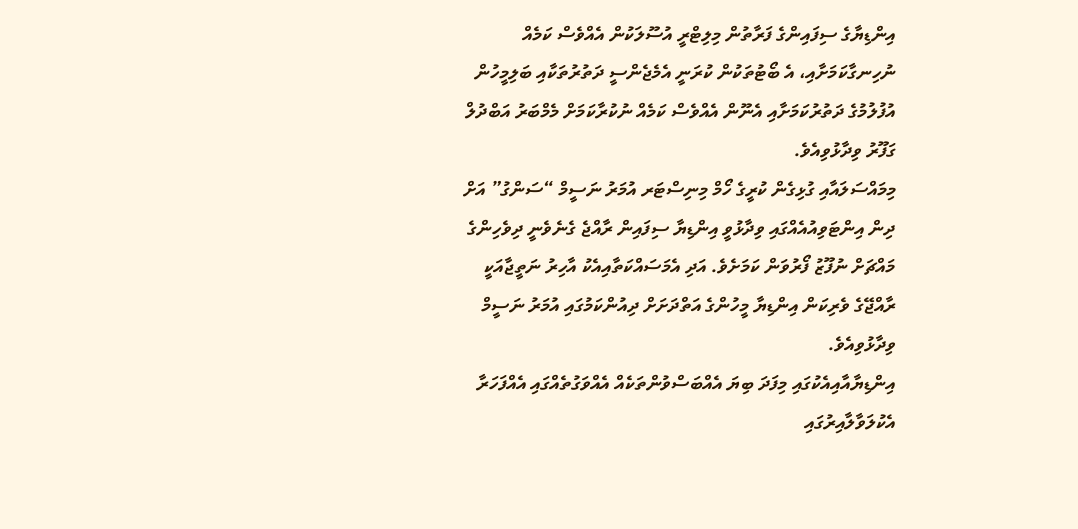އިންޑިޔާގެ ސިފައިންގެ ފަރާތުން މިލިޓްރީ އުސޫލަކުން އެއްވެސް ކަމެއް ނުހިނގާކަމަށާއި، އެ ބޯޓުތަކުން ކުރަނީ އެމެޖެންސީ ދަތުރުތަކާއި ބަލިމީހުން އުފުލުމުގެ ދަތުރުކަމަށާއި އެނޫން އެއްވެސް ކަމެއް ނުކުރާކަމަށް މެމްބަރު އަބްދުލް ގަފޫރު ވިދާޅުވިއެވެ.
މިމައްސަލައާއި ގުޅިގެން ކުރީގެ ހޯމް މިނިސްޓަރ އުމަރު ނަސީމް “ސަންގު” އަށް ދިން އިންޓަވިއުއެއްގައި ވިދާޅުވީ އިންޑިޔާ ސިފައިން ރާއްޖެ ގެނެވެނީ ދިވެހިންގެ މައްޗަށް ނުފޫޒު ފޯރުވަން ކަމަށެވެ. އަދި އެމަސައްކަތާއިއެކު އާހިރު ނަތީޖާއަކީ ރާއްޖޭގެ ވެރިކަން އިންޑިޔާ މީހުންގެ އަތްދަށަށް ދިއުންކަމުގައި އުމަރު ނަސީމް ވިދާޅުވިއެވެ.
އިންޑިޔާއާއިއެކުގައި މިފަދަ ބިޔަ އެއްބަސްވުންތަކެއް އެއްވަގުތެއްގައި އެއްފަހަރާ އެކުލަވާލާއިރުގައި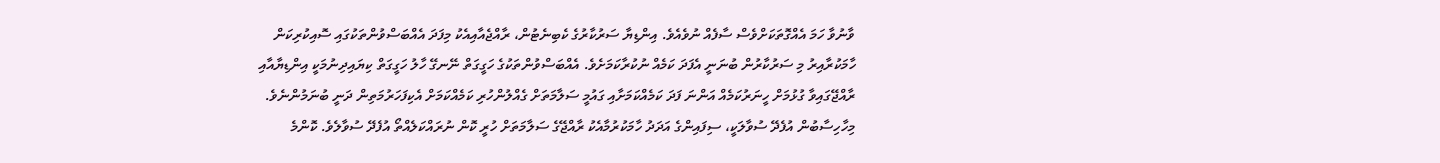ވާނުވާ ހަމަ އެއްގޮތަކަށްވެސް ސާފެއް ނުވެއެވެ. އިންޑިޔާ ސަރުކާރުގެ ކެބިނެޓުން، ރާއްޖެއާއިއެކު މިފަދަ އެއްބަސްވުންތަކުގައި ސޮއިކުރިކަން ހާމަކުރާއިރު މި ސަރުކާރުން ބުނަނީ އެފަދަ ކަމެއް ނުކުރާކަމަށެވެ. އެއްބަސްވުންތަކުގެ ހަގީގަތް ނޭނގޭ ހާލު ހަގީގަތް ކިޔައިދިނުމަކީ އިންޑިޔާއާއި ރާއްޖޭގައިވާ ގުޅުމަށް ހީނަރުކަމެއް އަންނަ ފަދަ ކަމެއްކަމަށާއި ގައުމީ ސަލާމަތަށް ގެއްލުންހުރި ކަމެއްކަމަށް އެކިފަހަރުމަތިން ދަނީ ބުނަމުންނެވެ.
މިހާހިސާބުން އުފެދޭ ސުވާލަކީ، ސިފައިންގެ އަދަދު ހާމަކުރުމާއެކު ރާއްޖޭގެ ސަލާމަތަށް ހުރީ ކޮން ނުރައްކަލެއްތޯ އުފެދޭ ސުވާލެވެ. ކޮންމެ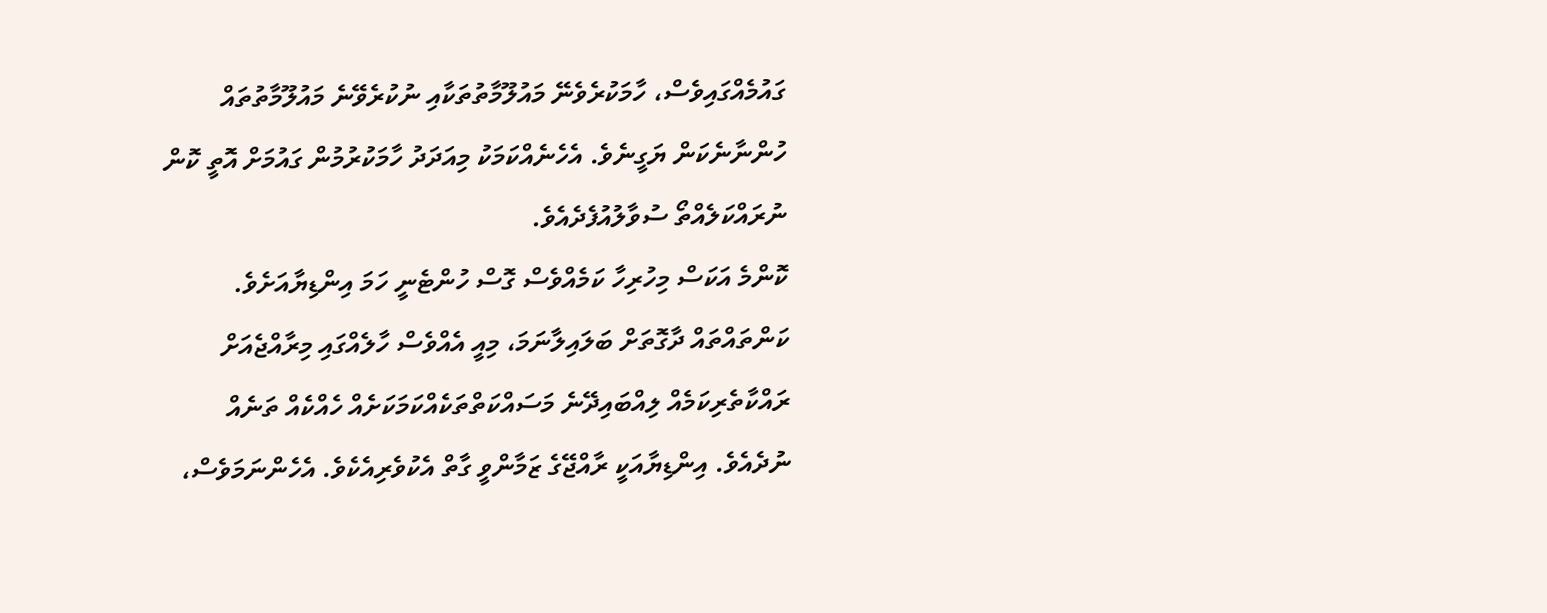ގައުމެއްގައިވެސް، ހާމަކުރެވެނޭ މައުލޫމާތުތަކާއި ނުކުރެވޭނެ މައުލޫމާތުތައް ހުންނާނެކަން ޔަގީނެވެ. އެހެނެއްކަމަކު މިއަދަދު ހާމަކުރުމުން ގައުމަށް އޮތީ ކޮން ނުރައްކަލެއްތޯ ސުވާލުއުފެދެއެވެ.
ކޮންމެ އަކަސް މިހުރިހާ ކަމެއްވެސް ގޮސް ހުންޓެނީ ހަމަ އިންޑިޔާއަށެވެ. ކަންތައްތައް ދާގޮތަށް ބަލައިލާނަމަ، މިއީ އެއްވެސް ހާލެއްގައި މިރާއްޖެއަށް ރައްކާތެރިކަމެއް ލިއްބައިދޭނެ މަސައްކަތްތަކެއްކަމަކަށެއް ހެއްކެއް ތަނެއް ނުދެއެވެ. އިންޑިޔާއަކީ ރާއްޖޭގެ ޒަމާންވީ ގާތް އެކުވެރިއެކެވެ. އެހެންނަމަވެސް،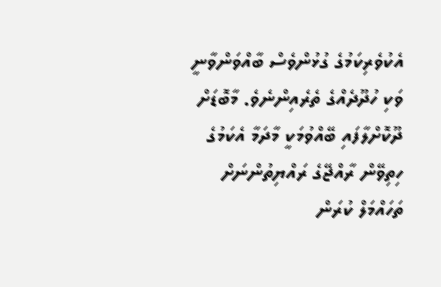އެކުވެރިކަމުގެ ގުޅުންވެސް ބާއްވަންވާނީ ވަކި ހުދޫދެއްގެ ތެރެއިންނެވެ. މާބޮޑަށް ދޫކޮށްލާފައި ބޭއްވުމަކީ މާދަމާ އެކަމުގެ ހިތިވޭން ރާއްޖޭގެ ރައްޔިތުންނަށް ތަހައްމަލް ކުރަން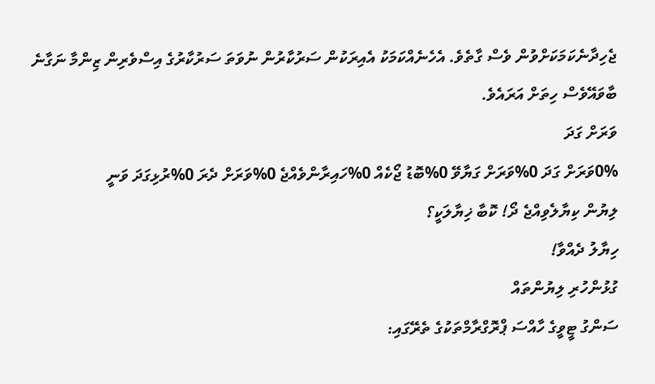ޖެހިދާނެކަމަކަށްވުން ވެސް ގާތެވެ. އެހެނެއްކަމަކު އެއިރަކުން ސަރުކާރުން ނުވަތަ ސަރުކާރުގެ އިސްވެރިން ޒިންމާ ނަގާނެ ބާވައޭވެސް ހިތަށް އަރައެވެ.
ވަރަށް ގަދަ
0%ވަރަށް ގަދަ 0%ވަރަށް ގަޔާވޭ 0%ބޮޑު ޖޯކެއް 0%ހައިރާންވެއްޖެ 0%ވަރަށް ދެރަ 0%ރުޅިގަދަ ވަނީ
ލިޔުން ކިޔާލެވިއްޖެ ދޯ! ކޮބާ ޚިޔާލަކީ؟
ހިޔާލު ދެއްވާ!
ގުޅުންހުރި ލިޔުންތައް
ސަންގު ޓީވީގެ ހާއްސަ ޕްރޮގްރާމްތަކުގެ ތެރޭގައި: